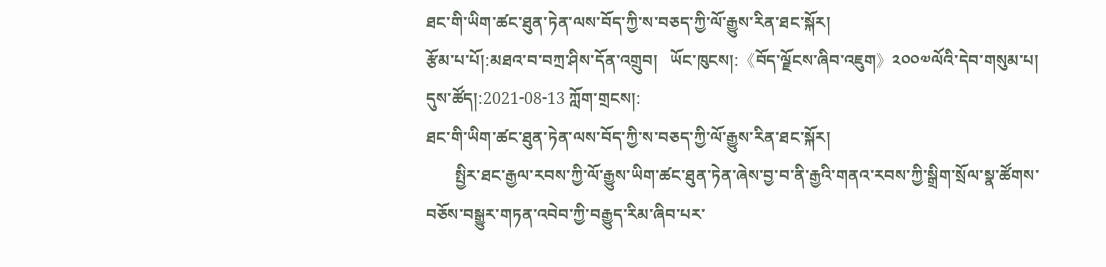ཐང་གི་ཡིག་ཚང་ཐུན་ཏེན་ལས་བོད་ཀྱི་ས་བཅད་ཀྱི་ལོ་རྒྱུས་རིན་ཐང་སྐོར།
རྩོམ་པ་པོ།:མཐའ་བ་བཀྲ་ཤིས་དོན་འགྲུབ།   ཡོང་ཁུངས།:《བོད་ལྗོངས་ཞིབ་འཇུག》༢༠༠༧ལོའི་དེབ་གསུམ་པ། དུས་ཚོད།:2021-08-13 ཀློག་གྲངས།:
ཐང་གི་ཡིག་ཚང་ཐུན་ཏེན་ལས་བོད་ཀྱི་ས་བཅད་ཀྱི་ལོ་རྒྱུས་རིན་ཐང་སྐོར།
       སྤྱིར་ཐང་རྒྱལ་རབས་ཀྱི་ལོ་རྒྱུས་ཡིག་ཚང་ཐུན་ཏེན་ཞེས་བྱ་བ་ནི་རྒྱའི་གནའ་རབས་ཀྱི་སྒྲིག་སྲོལ་སྣ་ཚོགས་བཅོས་བསྒྱུར་གཏན་འབེབ་ཀྱི་བརྒྱུད་རིམ་ཞིབ་པར་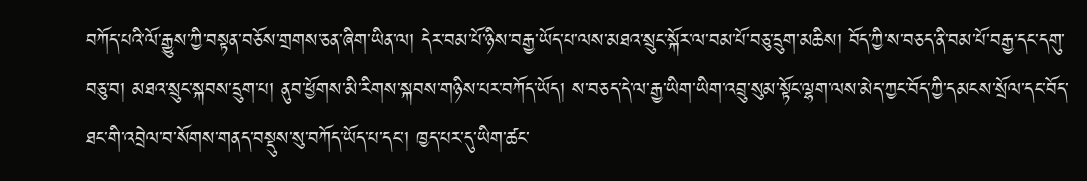བཀོད་པའི་ལོ་རྒྱུས་ཀྱི་བསྟན་བཅོས་གྲགས་ཅན་ཞིག་ཡིན་ལ། དེར་བམ་པོ་ཉིས་བརྒྱ་ཡོད་པ་ལས་མཐའ་སྲུང་སྐོར་ལ་བམ་པོ་བཅུ་དྲུག་མཆིས། བོད་ཀྱི་ས་བཅད་ནི་བམ་པོ་བརྒྱ་དང་དགུ་བཅུ་བ། མཐའ་སྲུང་སྐབས་དྲུག་པ། ནུབ་ཕྱོགས་མི་རིགས་སྐབས་གཉིས་པར་བཀོད་ཡོད། ས་བཅད་དེ་ལ་རྒྱ་ཡིག་ཡིག་འབྲུ་སུམ་སྟོང་ལྷག་ལས་མེད་ཀྱང་བོད་ཀྱི་དམངས་སྲོལ་དང་བོད་ཐང་གི་འབྲེལ་བ་སོགས་གནད་བསྡུས་སུ་བཀོད་ཡོད་པ་དང་། ཁྱད་པར་དུ་ཡིག་ཚང་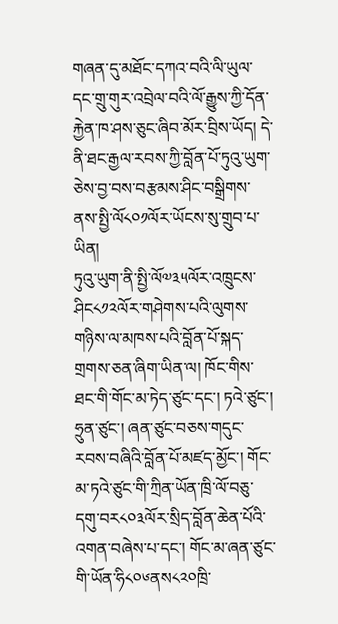གཞན་དུ་མཐོང་དཀའ་བའི་ལི་ཡུལ་དང་གྲུ་གུར་འབྲེལ་བའི་ལོ་རྒྱུས་ཀྱི་དོན་རྐྱེན་ཁ་ཤས་ཅུང་ཞིབ་མོར་བྲིས་ཡོད། དེ་ནི་ཐང་རྒྱལ་རབས་ཀྱི་བློན་པོ་ཏུའུ་ཡུག་ཅེས་བྱ་བས་བརྩམས་ཤིང་བསྒྲིགས་ནས་སྤྱི་ལོ༨༠༡ལོར་ཡོངས་སུ་གྲུབ་པ་ཡིན།
ཏུའུ་ཡུག་ནི་སྤྱི་ལོ༧༣༥ལོར་འཁྲུངས་ཤིང༨༡༢ལོར་གཤེགས་པའི་ལུགས་གཉིས་ལ་མཁས་པའི་བློན་པོ་སྐད་གྲགས་ཅན་ཞིག་ཡིན་ལ། ཁོང་གིས་ཐང་གི་གོང་མ་ཏེད་ཙུང་དང་། ཏའེ་ཙུང་། ཧྲུན་ཙུང་། ཞན་ཙུང་བཅས་གདུང་རབས་བཞིའི་བློན་པོ་མཛད་མྱོང་། གོང་མ་ཏའེ་ཙུང་གི་ཀྲིན་ཡོན་ཁྲི་ལོ་བཅུ་དགུ་བར༨༠༣ལོར་སྲིད་བློན་ཆེན་པོའི་འགན་བཞེས་པ་དང་། གོང་མ་ཞན་ཙུང་གི་ཡོན་ཧི༨༠༦ནས༨༢༠ཁྲི་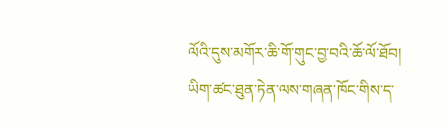ལོའི་དུས་མགོར་ཆི་གོ་གུང་བྱ་བའི་ཆོ་ལོ་ཐོབ། ཡིག་ཚང་ཐུན་ཏེན་ལས་གཞན་ཁོང་གིས་ད་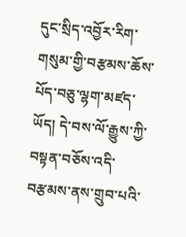དུང་སྲིད་འབྱོར་རིག་གསུམ་གྱི་བརྩམས་ཆོས་པོད་བཅུ་ལྷག་མཛད་ཡོད། དེ་བས་ལོ་རྒྱུས་ཀྱི་བསྟན་བཅོས་འདི་བརྩམས་ནས་གྲུབ་པའི་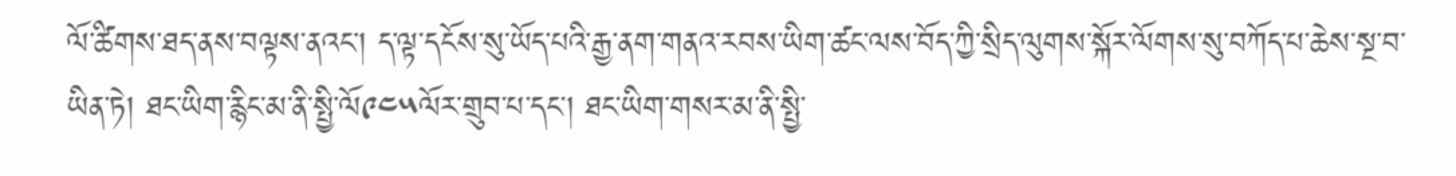ལོ་ཚིགས་ཐད་ནས་བལྟས་ནའང་། ད་ལྟ་དངོས་སུ་ཡོད་པའི་རྒྱ་ནག་གནའ་རབས་ཡིག་ཚང་ལས་བོད་ཀྱི་སྲིད་ལུགས་སྐོར་ལོགས་སུ་བཀོད་པ་ཆེས་སྔ་བ་ཡིན་ཏེ། ཐང་ཡིག་རྙིང་མ་ནི་སྤྱི་ལོ༩༤༥ལོར་གྲུབ་པ་དང་། ཐང་ཡིག་གསར་མ་ནི་སྤྱི་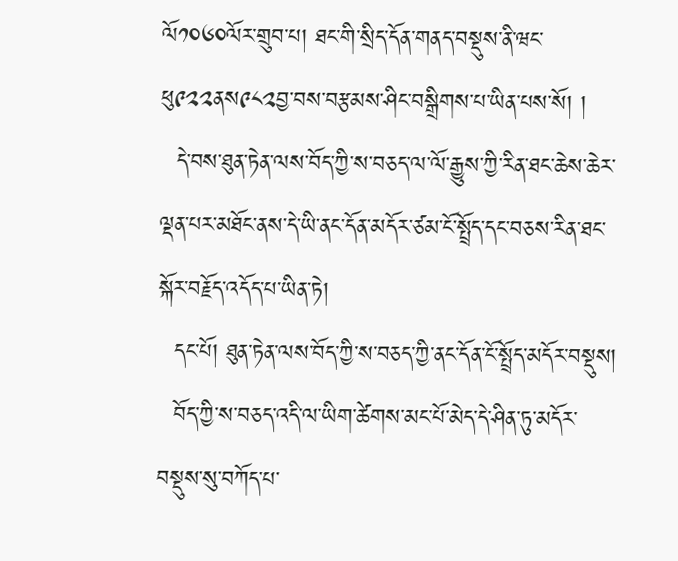ལོ༡༠༦༠ལོར་གྲུབ་པ། ཐང་གི་སྲིད་དོན་གནད་བསྡུས་ནི་ཝང་ཕུ༩༢༢ནས༩༨༢བྱ་བས་བརྩམས་ཤིང་བསྒྲིགས་པ་ཡིན་པས་སོ། །
  དེ་བས་ཐུན་ཏེན་ལས་བོད་ཀྱི་ས་བཅད་ལ་ལོ་རྒྱུས་ཀྱི་རིན་ཐང་ཆེས་ཆེར་ལྡན་པར་མཐོང་ནས་དེ་ཡི་ནང་དོན་མདོར་ཙམ་ངོ་སྤྲོད་དང་བཅས་རིན་ཐང་སྐོར་བརྗོད་འདོད་པ་ཡིན་ཏེ།
  དང་པོ། ཐུན་ཏེན་ལས་བོད་ཀྱི་ས་བཅད་ཀྱི་ནང་དོན་ངོ་སྤྲོད་མདོར་བསྡུས།
  བོད་ཀྱི་ས་བཅད་འདི་ལ་ཡིག་ཚེགས་མང་པོ་མེད་དེ་ཤིན་ཏུ་མདོར་བསྡུས་སུ་བཀོད་པ་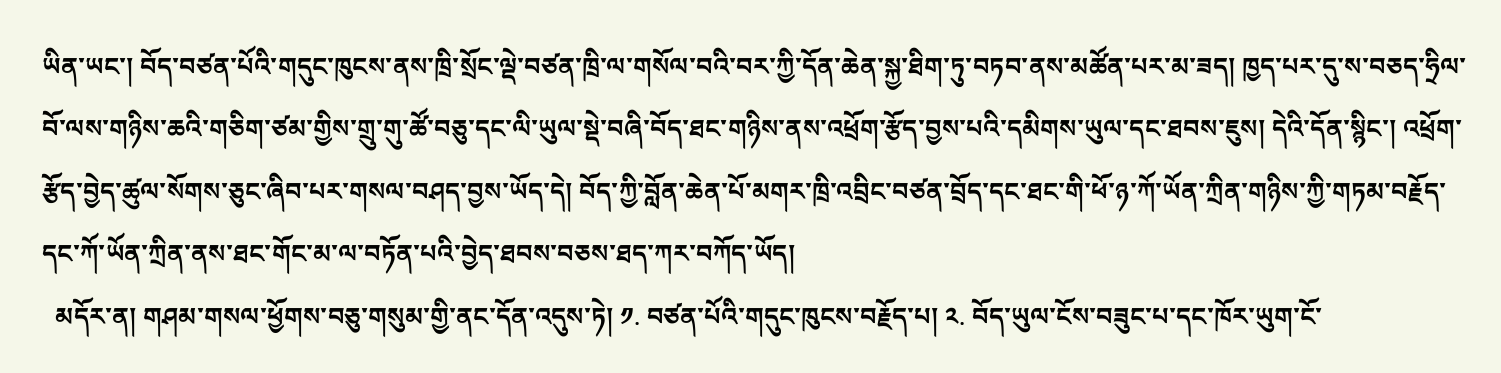ཡིན་ཡང་། བོད་བཙན་པོའི་གདུང་ཁུངས་ནས་ཁྲི་སྲོང་ལྡེ་བཙན་ཁྲི་ལ་གསོལ་བའི་བར་ཀྱི་དོན་ཆེན་སྐྱ་ཐིག་ཏུ་བཏབ་ནས་མཚོན་པར་མ་ཟད། ཁྱད་པར་དུ་ས་བཅད་ཧྲིལ་བོ་ལས་གཉིས་ཆའི་གཅིག་ཙམ་གྱིས་གྲུ་གུ་ཚོ་བཅུ་དང་ལི་ཡུལ་སྡེ་བཞི་བོད་ཐང་གཉིས་ནས་འཕྲོག་རྩོད་བྱས་པའི་དམིགས་ཡུལ་དང་ཐབས་ཇུས། དེའི་དོན་སྙིང་། འཕྲོག་རྩོད་བྱེད་ཚུལ་སོགས་ཅུང་ཞིབ་པར་གསལ་བཤད་བྱས་ཡོད་དེ། བོད་ཀྱི་བློན་ཆེན་པོ་མགར་ཁྲི་འབྲིང་བཙན་བྲོད་དང་ཐང་གི་ཕོ་ཉ་ཀོ་ཡོན་ཀྲིན་གཉིས་ཀྱི་གཏམ་བརྗོད་དང་ཀོ་ཡོན་ཀྲིན་ནས་ཐང་གོང་མ་ལ་བཏོན་པའི་བྱེད་ཐབས་བཅས་ཐད་ཀར་བཀོད་ཡོད།
  མདོར་ན། གཤམ་གསལ་ཕྱོགས་བཅུ་གསུམ་གྱི་ནང་དོན་འདུས་ཏེ། ༡. བཙན་པོའི་གདུང་ཁུངས་བརྗོད་པ། ༢. བོད་ཡུལ་ངོས་བཟུང་པ་དང་ཁོར་ཡུག་ངོ་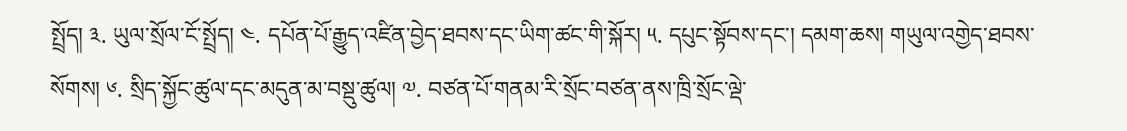སྤྲོད། ༣. ཡུལ་སྲོལ་ངོ་སྤྲོད། ༤. དཔོན་པོ་རྒྱུད་འཛིན་བྱེད་ཐབས་དང་ཡིག་ཚང་གི་སྐོར། ༥. དཔུང་སྟོབས་དང་། དམག་ཆས། གཡུལ་འགྱེད་ཐབས་སོགས། ༦. སྲིད་སྐྱོང་ཚུལ་དང་མདུན་མ་བསྡུ་ཚུལ། ༧. བཙན་པོ་གནམ་རི་སྲོང་བཙན་ནས་ཁྲི་སྲོང་ལྡེ་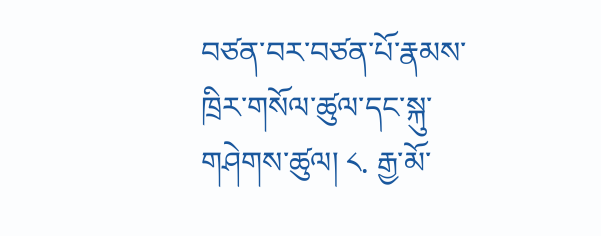བཙན་བར་བཙན་པོ་རྣམས་ཁྲིར་གསོལ་ཚུལ་དང་སྐུ་གཤེགས་ཚུལ། ༨. རྒྱ་མོ་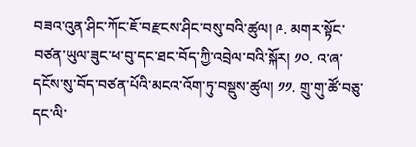བཟའ་འུན་ཤིང་ཀོང་ཇོ་བརྫངས་ཤིང་བསུ་བའི་ཚུལ། ༩. མགར་སྟོང་བཙན་ཡུལ་ཟུང་ཕ་བུ་དང་ཐང་བོད་ཀྱི་འབྲེལ་བའི་སྐོར། ༡༠. འ་ཞ་དངོས་སུ་བོད་བཙན་པོའི་མངའ་འོག་ཏུ་བསྡུས་ཚུལ། ༡༡. གྲུ་གུ་ཚོ་བཅུ་དང་ལི་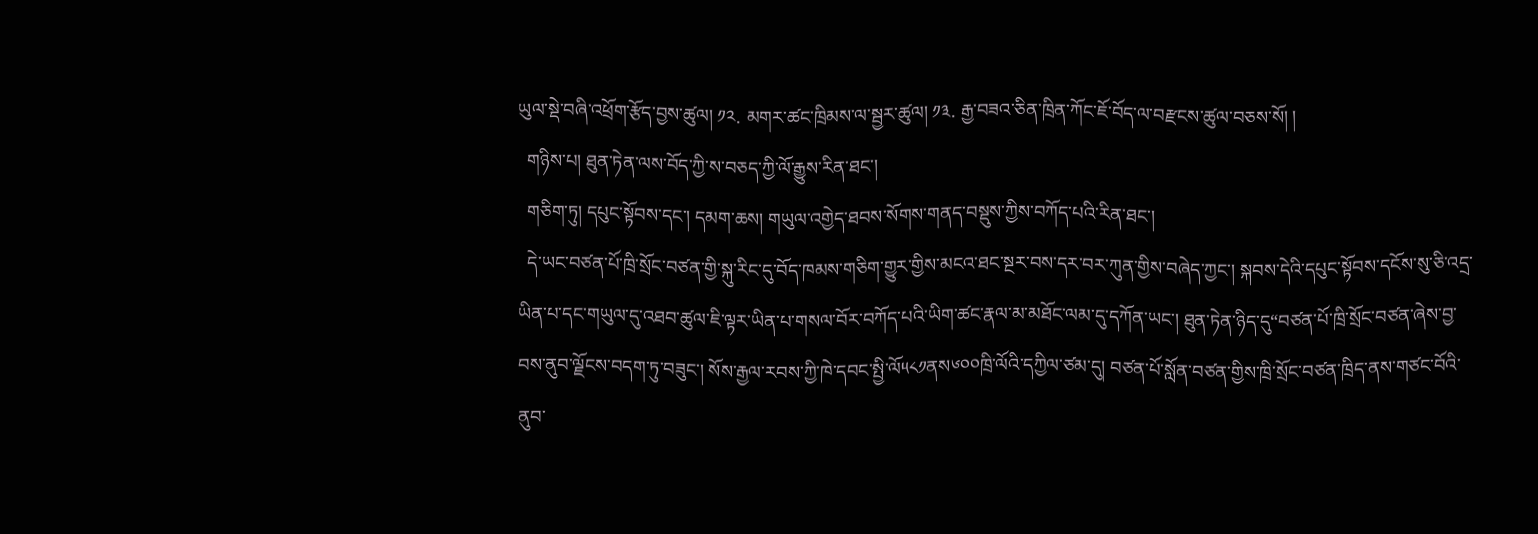ཡུལ་སྡེ་བཞི་འཕྲོག་རྩོད་བྱས་ཚུལ། ༡༢. མགར་ཚང་ཁྲིམས་ལ་སྦྱར་ཚུལ། ༡༣. རྒྱ་བཟའ་ཅིན་ཁྲིན་ཀོང་ཇོ་བོད་ལ་བརྫངས་ཚུལ་བཅས་སོ། །
  གཉིས་པ། ཐུན་ཏེན་ལས་བོད་ཀྱི་ས་བཅད་ཀྱི་ལོ་རྒྱུས་རིན་ཐང་།
  གཅིག་ཏུ། དཔུང་སྟོབས་དང་། དམག་ཆས། གཡུལ་འགྱེད་ཐབས་སོགས་གནད་བསྡུས་ཀྱིས་བཀོད་པའི་རིན་ཐང་།
  དེ་ཡང་བཙན་པོ་ཁྲི་སྲོང་བཙན་གྱི་སྐུ་རིང་དུ་བོད་ཁམས་གཅིག་གྱུར་གྱིས་མངའ་ཐང་སྔར་བས་དར་བར་ཀུན་གྱིས་བཞེད་ཀྱང་། སྐབས་དེའི་དཔུང་སྟོབས་དངོས་སུ་ཅི་འདྲ་ཡིན་པ་དང་གཡུལ་དུ་འཐབ་ཚུལ་ཇི་ལྟར་ཡིན་པ་གསལ་བོར་བཀོད་པའི་ཡིག་ཚང་རྣལ་མ་མཐོང་ལམ་དུ་དཀོན་ཡང་། ཐུན་ཏེན་ཉིད་དུ“བཙན་པོ་ཁྲི་སྲོང་བཙན་ཞེས་བྱ་བས་ནུབ་ལྗོངས་བདག་ཏུ་བཟུང་། སོས་རྒྱལ་རབས་ཀྱི་ཁེ་དབང་སྤྱི་ལོ༥༨༡ནས༦༠༠ཁྲི་ལོའི་དཀྱིལ་ཙམ་དུ། བཙན་པོ་སློན་བཙན་གྱིས་ཁྲི་སྲོང་བཙན་ཁྲིད་ནས་གཙང་བོའི་ནུབ་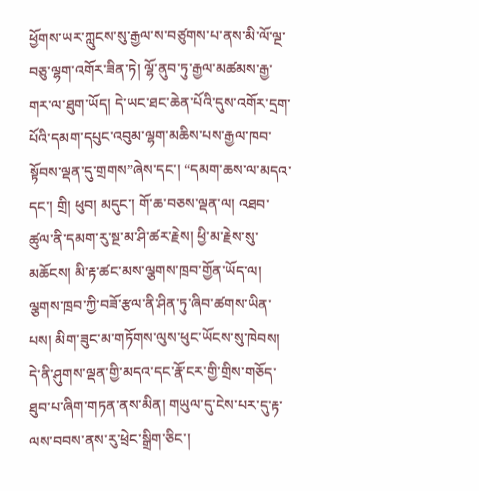ཕྱོགས་ཡར་ཀླུངས་སུ་རྒྱལ་ས་བཙུགས་པ་ནས་མི་ལོ་ལྔ་བཅུ་ལྷག་འགོར་ཟིན་ཏེ། ལྷོ་ནུབ་ཏུ་རྒྱལ་མཚམས་རྒྱ་གར་ལ་ཐུག་ཡོད། དེ་ཡང་ཐང་ཆེན་པོའི་དུས་འགོར་དྲག་པོའི་དམག་དཔུང་འབུམ་ལྷག་མཆིས་པས་རྒྱལ་ཁབ་སྟོབས་ལྡན་དུ་གྲགས”ཞེས་དང་། “དམག་ཆས་ལ་མདའ་དང་། གྲི། ཕུབ། མདུང་། གོ་ཆ་བཅས་ལྡན་ལ། འཐབ་ཚུལ་ནི་དམག་རུ་སྔ་མ་ཤི་ཚར་རྗེས། ཕྱི་མ་རྗེས་སུ་མཆོངས། མི་རྟ་ཚང་མས་ལྕགས་ཁྲབ་གྱོན་ཡོད་ལ། ལྕགས་ཁྲབ་ཀྱི་བཟོ་རྩལ་ནི་ཤིན་ཏུ་ཞིབ་ཚགས་ཡིན་པས། མིག་ཟུང་མ་གཏོགས་ལུས་ཕུང་ཡོངས་སུ་ཁེབས། དེ་ནི་ཤུགས་ལྡན་གྱི་མདའ་དང་རྣོ་ངར་གྱི་གྲིས་གཅོད་ཐུབ་པ་ཞིག་གཏན་ནས་མིན། གཡུལ་དུ་ངེས་པར་དུ་རྟ་ལས་བབས་ནས་རུ་ཕྲེང་སྒྲིག་ཅིང་།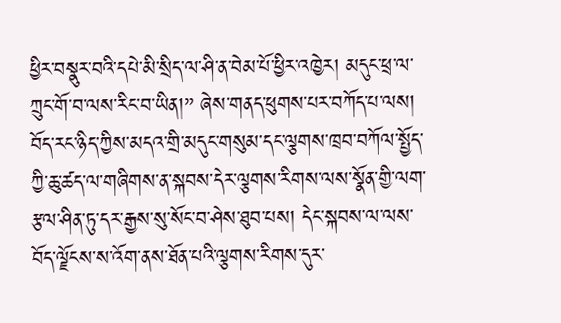ཕྱིར་བསྣུར་བའི་དཔེ་མི་སྲིད་ལ་ཤི་ན་བེམ་པོ་ཕྱིར་འཁྱེར། མདུང་ཕྲ་ལ་ཀྲུང་གོ་བ་ལས་རིང་བ་ཡིན།” ཞེས་གནད་ཕུགས་པར་བཀོད་པ་ལས། བོད་རང་ཉིད་ཀྱིས་མདའ་གྲི་མདུང་གསུམ་དང་ལྕགས་ཁྲབ་བཀོལ་སྤྱོད་ཀྱི་ཆུ་ཚད་ལ་གཞིགས་ན་སྐབས་དེར་ལྕགས་རིགས་ལས་སྣོན་གྱི་ལག་རྩལ་ཤིན་ཏུ་དར་རྒྱས་སུ་སོང་བ་ཤེས་ཐུབ་པས། དེང་སྐབས་ལ་ལས་བོད་ལྗོངས་ས་འོག་ནས་ཐོན་པའི་ལྕགས་རིགས་དུར་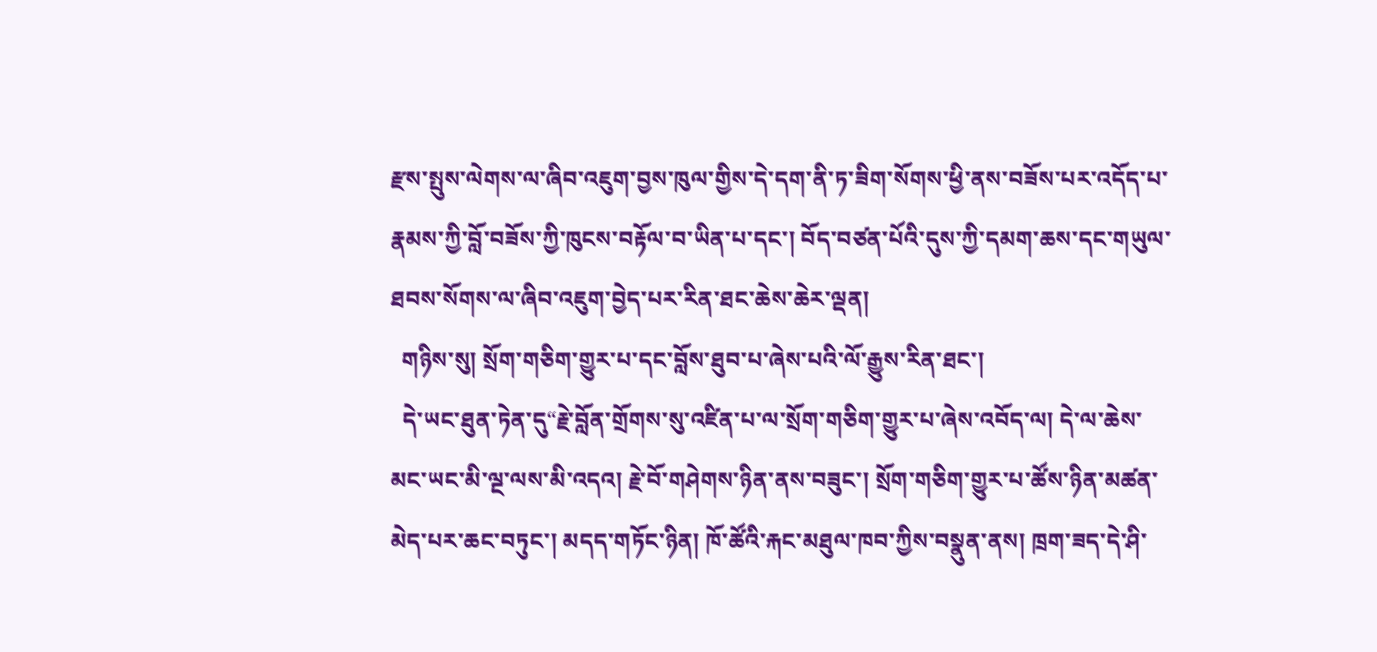རྫས་སྤུས་ལེགས་ལ་ཞིབ་འཇུག་བྱས་ཁུལ་གྱིས་དེ་དག་ནི་ཏ་ཟིག་སོགས་ཕྱི་ནས་བཟོས་པར་འདོད་པ་རྣམས་ཀྱི་བློ་བཟོས་ཀྱི་ཁུངས་བརྟོལ་བ་ཡིན་པ་དང་། བོད་བཙན་པོའི་དུས་ཀྱི་དམག་ཆས་དང་གཡུལ་ཐབས་སོགས་ལ་ཞིབ་འཇུག་བྱེད་པར་རིན་ཐང་ཆེས་ཆེར་ལྡན།
  གཉིས་སུ། སྲོག་གཅིག་གྱུར་པ་དང་བློས་ཐུབ་པ་ཞེས་པའི་ལོ་རྒྱུས་རིན་ཐང་།
  དེ་ཡང་ཐུན་ཏེན་དུ“རྗེ་བློན་གྲོགས་སུ་འཛིན་པ་ལ་སྲོག་གཅིག་གྱུར་པ་ཞེས་འབོད་ལ། དེ་ལ་ཆེས་མང་ཡང་མི་ལྔ་ལས་མི་འདའ། རྗེ་བོ་གཤེགས་ཉིན་ནས་བཟུང་། སྲོག་གཅིག་གྱུར་པ་ཚོས་ཉིན་མཚན་མེད་པར་ཆང་བཏུང་། མདད་གཏོང་ཉིན། ཁོ་ཚོའི་རྐང་མཐུལ་ཁབ་ཀྱིས་བསྣུན་ནས། ཁྲག་ཟད་དེ་ཤི་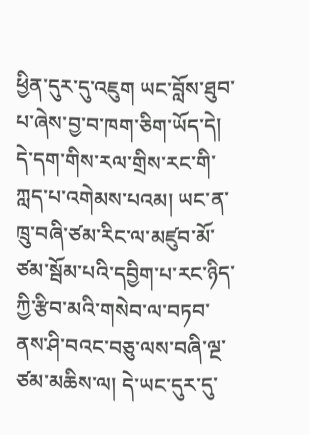ཕྱིན་དུར་དུ་འཇུག ཡང་བློས་ཐུབ་པ་ཞེས་བྱ་བ་ཁག་ཅིག་ཡོད་དེ། དེ་དག་གིས་རལ་གྲིས་རང་གི་ཀླད་པ་འགེམས་པའམ། ཡང་ན་ཁྲུ་བཞི་ཙམ་རིང་ལ་མཛུབ་མོ་ཙམ་སྦོམ་པའི་དབྱིག་པ་རང་ཉིད་ཀྱི་རྩིབ་མའི་གསེབ་ལ་བཏབ་ནས་ཤི་བའང་བཅུ་ལས་བཞི་ལྔ་ཙམ་མཆིས་ལ། དེ་ཡང་དུར་དུ་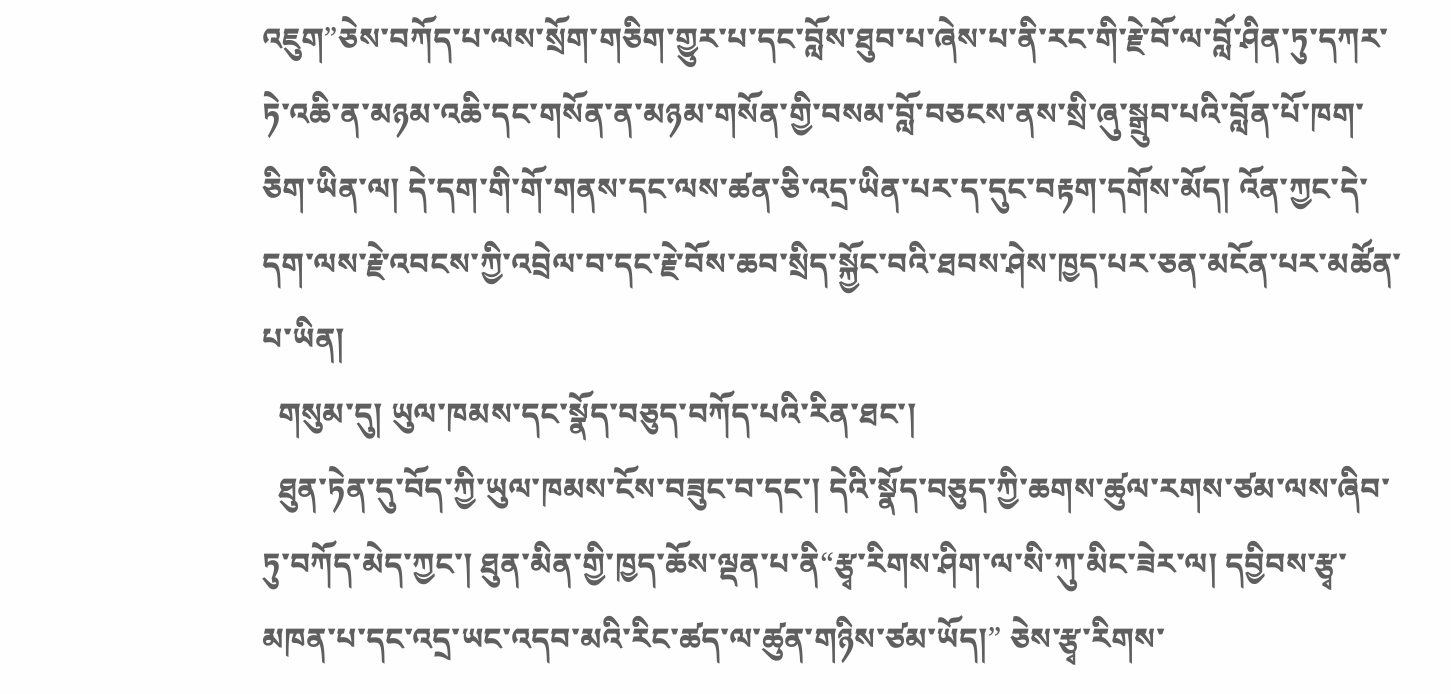འཇུག”ཅེས་བཀོད་པ་ལས་སྲོག་གཅིག་གྱུར་པ་དང་བློས་ཐུབ་པ་ཞེས་པ་ནི་རང་གི་རྗེ་བོ་ལ་བློ་ཤིན་ཏུ་དཀར་ཏེ་འཆི་ན་མཉམ་འཆི་དང་གསོན་ན་མཉམ་གསོན་གྱི་བསམ་བློ་བཅངས་ནས་སྲི་ཞུ་སྒྲུབ་པའི་བློན་པོ་ཁག་ཅིག་ཡིན་ལ། དེ་དག་གི་གོ་གནས་དང་ལས་ཚན་ཅི་འདྲ་ཡིན་པར་ད་དུང་བརྟག་དགོས་མོད། འོན་ཀྱང་དེ་དག་ལས་རྗེ་འབངས་ཀྱི་འབྲེལ་བ་དང་རྗེ་བོས་ཆབ་སྲིད་སྐྱོང་བའི་ཐབས་ཤེས་ཁྱད་པར་ཅན་མངོན་པར་མཚོན་པ་ཡིན།
  གསུམ་དུ། ཡུལ་ཁམས་དང་སྣོད་བཅུད་བཀོད་པའི་རིན་ཐང་།
  ཐུན་ཏེན་དུ་བོད་ཀྱི་ཡུལ་ཁམས་ངོས་བཟུང་བ་དང་། དེའི་སྣོད་བཅུད་ཀྱི་ཆགས་ཚུལ་རགས་ཙམ་ལས་ཞིབ་ཏུ་བཀོད་མེད་ཀྱང་། ཐུན་མིན་གྱི་ཁྱད་ཆོས་ལྡན་པ་ནི“རྩྭ་རིགས་ཤིག་ལ་སི་ཀུ་མིང་ཟེར་ལ། དབྱིབས་རྩྭ་མཁན་པ་དང་འདྲ་ཡང་འདབ་མའི་རིང་ཚད་ལ་ཚུན་གཉིས་ཙམ་ཡོད།” ཅེས་རྩྭ་རིགས་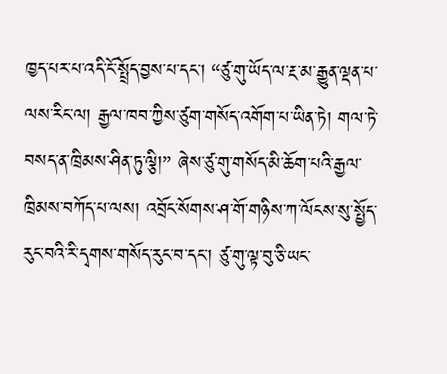ཁྱད་པར་པ་འདི་ངོ་སྤྲོད་བྱས་པ་དང་། “ཙུ་གུ་ཡོད་ལ་རྔ་མ་རྒྱུན་ལྡན་པ་ལས་རིང་ལ། རྒྱལ་ཁབ་ཀྱིས་ཙུག་གསོད་འགོག་པ་ཡིན་ཏེ། གལ་ཏེ་བསད་ན་ཁྲིམས་ཤིན་ཏུ་ལྕི།” ཞེས་ཙུ་གུ་གསོད་མི་ཆོག་པའི་རྒྱལ་ཁྲིམས་བཀོད་པ་ལས། འབྲོང་སོགས་ཤ་གོ་གཉིས་ཀ་ལོངས་སུ་སྤྱོད་རུང་བའི་རི་དྭགས་གསོད་རུང་བ་དང་། ཙུ་གུ་ལྟ་བུ་ཅི་ཡང་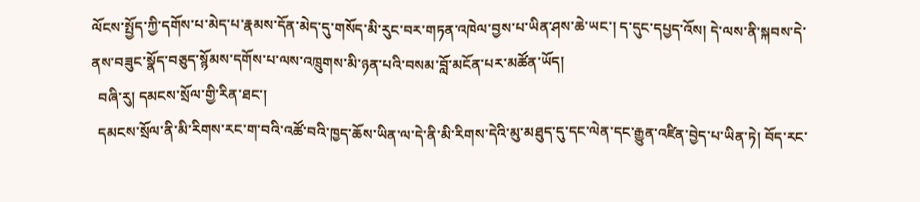ལོངས་སྤྱོད་ཀྱི་དགོས་པ་མེད་པ་རྣམས་དོན་མེད་དུ་གསོད་མི་རུང་བར་གཏན་འཁེལ་བྱས་པ་ཡིན་ཤས་ཆེ་ཡང་། ད་དུང་དཔྱད་འོས། དེ་ལས་ནི་སྐབས་དེ་ནས་བཟུང་སྣོད་བཅུད་སྙོམས་དགོས་པ་ལས་འཁྲུགས་མི་ཉན་པའི་བསམ་བློ་མངོན་པར་མཚོན་ཡོད།
  བཞི་རུ། དམངས་སྲོལ་གྱི་རིན་ཐང་།
  དམངས་སྲོལ་ནི་མི་རིགས་རང་ག་བའི་འཚོ་བའི་ཁྱད་ཆོས་ཡིན་ལ་དེ་ནི་མི་རིགས་དེའི་མུ་མཐུད་དུ་དང་ལེན་དང་རྒྱུན་འཛིན་བྱེད་པ་ཡིན་ཏེ། བོད་རང་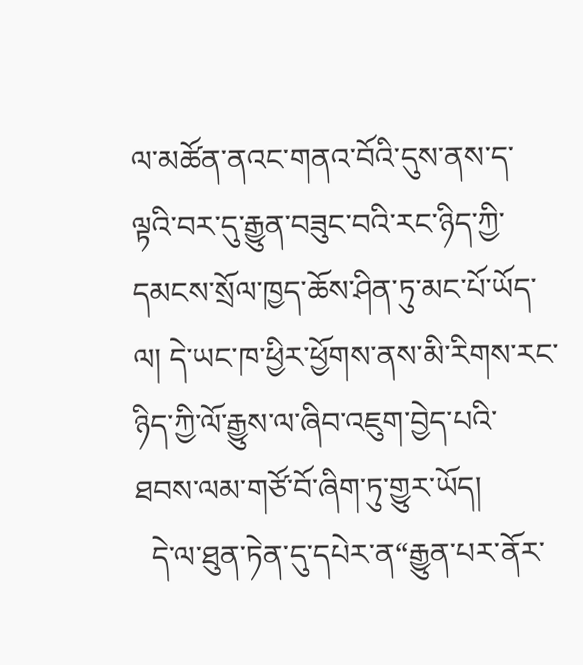ལ་མཚོན་ནའང་གནའ་བོའི་དུས་ནས་ད་ལྟའི་བར་དུ་རྒྱུན་བཟུང་བའི་རང་ཉིད་ཀྱི་དམངས་སྲོལ་ཁྱད་ཆོས་ཤིན་ཏུ་མང་པོ་ཡོད་ལ། དེ་ཡང་ཁ་ཕྱིར་ཕྱོགས་ནས་མི་རིགས་རང་ཉིད་ཀྱི་ལོ་རྒྱུས་ལ་ཞིབ་འཇུག་བྱེད་པའི་ཐབས་ལམ་གཙོ་བོ་ཞིག་ཏུ་གྱུར་ཡོད།
  དེ་ལ་ཐུན་ཏེན་དུ་དཔེར་ན“རྒྱུན་པར་ནོར་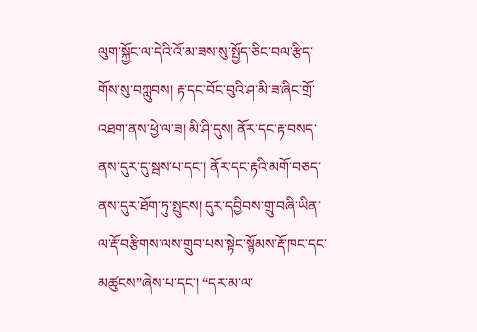ལུག་སྐྱོང་ལ་དེའི་འོ་མ་ཟས་སུ་སྤྱོད་ཅིང་བལ་རྩིད་གོས་སུ་བཀླུབས། རྟ་དང་བོང་བུའི་ཤ་མི་ཟ་ཞིང་གྲོ་འཐག་ནས་ཕྱེ་ལ་ཟ། མི་ཤི་དུས། ནོར་དང་རྟ་བསད་ནས་དུར་དུ་སྦས་པ་དང་། ནོར་དང་རྟའི་མགོ་བཅད་ནས་དུར་ཐོག་ཏུ་སྤུངས། དུར་དབྱིབས་གྲུ་བཞི་ཡིན་ལ་རྡོ་བརྩིགས་ལས་གྲུབ་པས་སྟེང་སྙོམས་རྡོ་ཁང་དང་མཚུངས”ཞེས་པ་དང་། “དར་མ་ལ་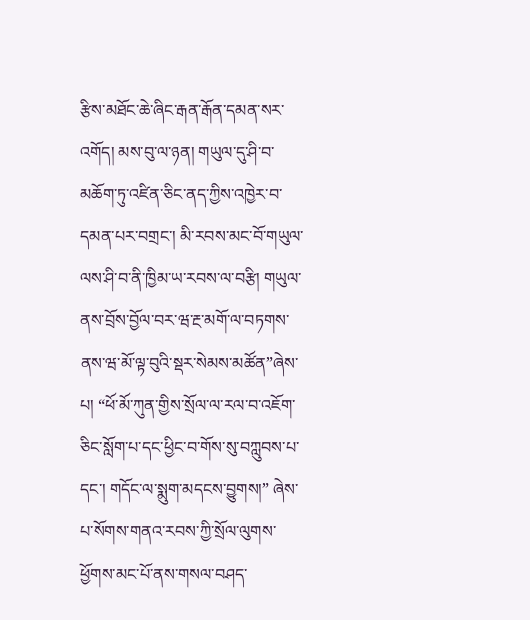རྩིས་མཐོང་ཆེ་ཞིང་རྒན་རྒོན་དམན་སར་འགོད། མས་བུ་ལ་ཉན། གཡུལ་དུ་ཤི་བ་མཆོག་ཏུ་འཛིན་ཅིང་ནད་ཀྱིས་འཁྱེར་བ་དམན་པར་བགྲང་། མི་རབས་མང་བོ་གཡུལ་ལས་ཤི་བ་ནི་ཁྱིམ་ཡ་རབས་ལ་བརྩི། གཡུལ་ནས་བྲོས་བྱོལ་བར་ཝ་རྔ་མགོ་ལ་བཏགས་ནས་ཝ་མོ་ལྟ་བུའི་སྡར་སེམས་མཚོན”ཞེས་པ། “ཕོ་མོ་ཀུན་གྱིས་སྲོལ་ལ་རལ་བ་འཇོག་ཅིང་སློག་པ་དང་ཕྱིང་བ་གོས་སུ་བཀླུབས་པ་དང་། གདོང་ལ་སྨུག་མདངས་བྱུགས།” ཞེས་པ་སོགས་གནའ་རབས་ཀྱི་སྲོལ་ལུགས་ཕྱོགས་མང་པོ་ནས་གསལ་བཤད་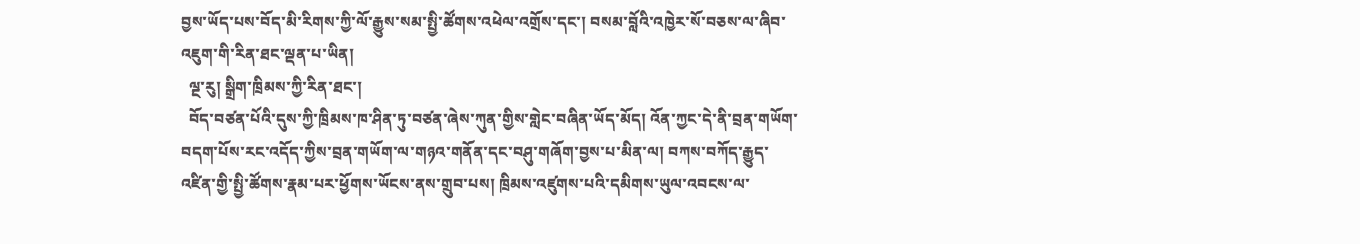བྱས་ཡོད་པས་བོད་མི་རིགས་ཀྱི་ལོ་རྒྱུས་སམ་སྤྱི་ཚོགས་འཕེལ་འགྲོས་དང་། བསམ་བློའི་འཁྱེར་སོ་བཅས་ལ་ཞིབ་འཇུག་གི་རིན་ཐང་ལྡན་པ་ཡིན།
  ལྔ་རུ། སྒྲིག་ཁྲིམས་ཀྱི་རིན་ཐང་།
  བོད་བཙན་པོའི་དུས་ཀྱི་ཁྲིམས་ཁ་ཤིན་ཏུ་བཙན་ཞེས་ཀུན་གྱིས་གླེང་བཞིན་ཡོད་མོད། འོན་ཀྱང་དེ་ནི་བྲན་གཡོག་བདག་པོས་རང་འདོད་ཀྱིས་བྲན་གཡོག་ལ་གཉའ་གནོན་དང་བཤུ་གཞོག་བྱས་པ་མིན་ལ། བཀས་བཀོད་རྒྱུད་འཛིན་གྱི་སྤྱི་ཚོགས་རྣམ་པར་ཕྱོགས་ཡོངས་ནས་གྲུབ་པས། ཁྲིམས་འཛུགས་པའི་དམིགས་ཡུལ་འབངས་ལ་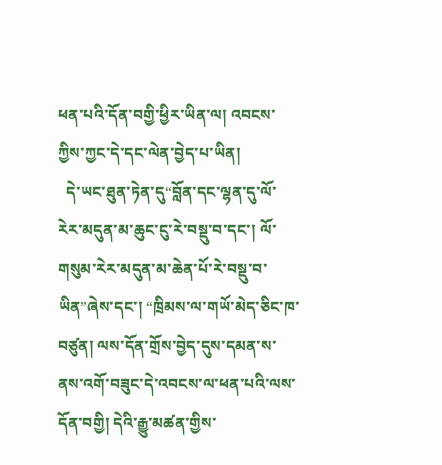ཕན་པའི་དོན་བགྱི་ཕྱིར་ཡིན་ལ། འབངས་ཀྱིས་ཀྱང་དེ་དང་ལེན་བྱེད་པ་ཡིན།
  དེ་ཡང་ཐུན་ཏེན་དུ“བློན་དང་ལྷན་དུ་ལོ་རེར་མདུན་མ་ཆུང་ངུ་རེ་བསྡུ་བ་དང་། ལོ་གསུམ་རེར་མདུན་མ་ཆེན་པོ་རེ་བསྡུ་བ་ཡིན”ཞེས་དང་། “ཁྲིམས་ལ་གཡོ་མེད་ཅིང་ཁ་བཙུན། ལས་དོན་གྲོས་བྱེད་དུས་དམན་ས་ནས་འགོ་བཟུང་དེ་འབངས་ལ་ཕན་པའི་ལས་དོན་བགྱི། དེའི་རྒྱུ་མཚན་གྱིས་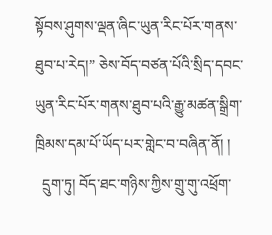སྟོབས་ཤུགས་ལྡན་ཞིང་ཡུན་རིང་པོར་གནས་ཐུབ་པ་རེད།” ཅེས་བོད་བཙན་པོའི་སྲིད་དབང་ཡུན་རིང་པོར་གནས་ཐུབ་པའི་རྒྱུ་མཚན་སྒྲིག་ཁྲིམས་དམ་པོ་ཡོད་པར་གླེང་བ་བཞིན་ནོ། །
  དྲུག་ཏུ། བོད་ཐང་གཉིས་ཀྱིས་གྲུ་གུ་འཕྲོག་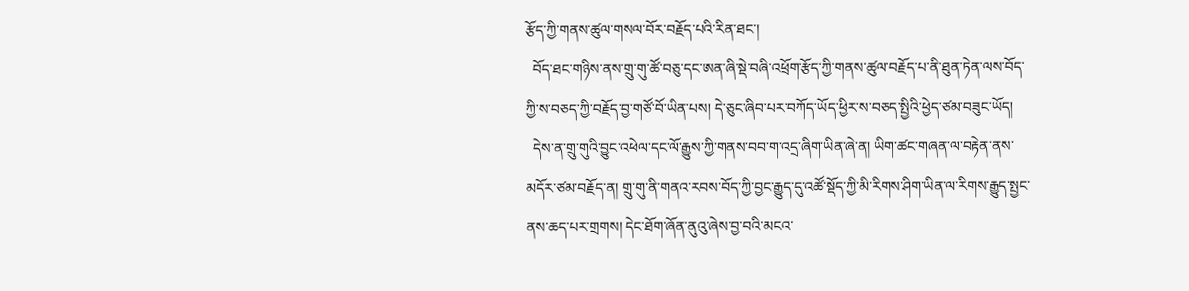རྩོད་ཀྱི་གནས་ཚུལ་གསལ་བོར་བརྗོད་པའི་རིན་ཐང་།
  བོད་ཐང་གཉིས་ནས་གྲུ་གུ་ཚོ་བཅུ་དང་ཨན་ཞི་སྡེ་བཞི་འཕྲོག་རྩོད་ཀྱི་གནས་ཚུལ་བརྗོད་པ་ནི་ཐུན་ཏེན་ལས་བོད་ཀྱི་ས་བཅད་ཀྱི་བརྗོད་བྱ་གཙོ་བོ་ཡིན་པས། དེ་ཅུང་ཞིབ་པར་བཀོད་ཡོད་ཕྱིར་ས་བཅད་སྤྱིའི་ཕྱེད་ཙམ་བཟུང་ཡོད།
  དེས་ན་གྲུ་གུའི་བྱུང་འཕེལ་དང་ལོ་རྒྱུས་ཀྱི་གནས་བབ་ག་འདྲ་ཞིག་ཡིན་ཞེ་ན། ཡིག་ཚང་གཞན་ལ་བརྟེན་ནས་མདོར་ཙམ་བརྗོད་ན། གྲུ་གུ་ནི་གནའ་རབས་བོད་ཀྱི་བྱང་རྒྱུད་དུ་འཚོ་སྡོད་ཀྱི་མི་རིགས་ཤིག་ཡིན་ལ་རིགས་རྒྱུད་སྤྱང་ནས་ཆད་པར་གྲགས། དེང་ཐོག་ཞོན་ནུའུ་ཞེས་བྱ་བའི་མངའ་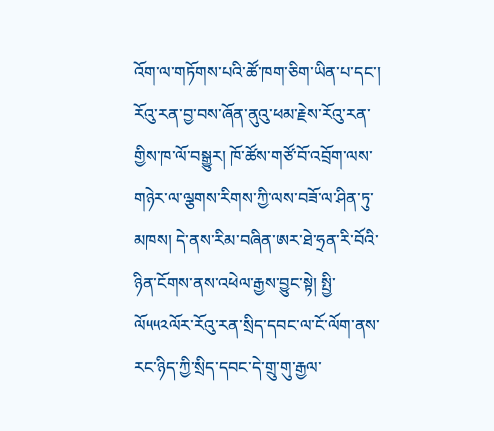འོག་ལ་གཏོགས་པའི་ཚོ་ཁག་ཅིག་ཡིན་པ་དང་། རོའུ་རན་བྱ་བས་ཞོན་ནུའུ་ཕམ་རྗེས་རོའུ་རན་གྱིས་ཁ་ལོ་བསྒྱུར། ཁོ་ཚོས་གཙོ་བོ་འབྲོག་ལས་གཉེར་ལ་ལྕགས་རིགས་ཀྱི་ལས་བཟོ་ལ་ཤིན་ཏུ་མཁས། དེ་ནས་རིམ་བཞིན་ཨར་ཐེ་ཧྲན་རི་བོའི་ཉིན་ངོགས་ནས་འཕེལ་རྒྱས་བྱུང་སྟེ། སྤྱི་ལོ༥༥༢ལོར་རོའུ་རན་སྲིད་དབང་ལ་ངོ་ལོག་ནས་རང་ཉིད་ཀྱི་སྲིད་དབང་དེ་གྲུ་གུ་རྒྱལ་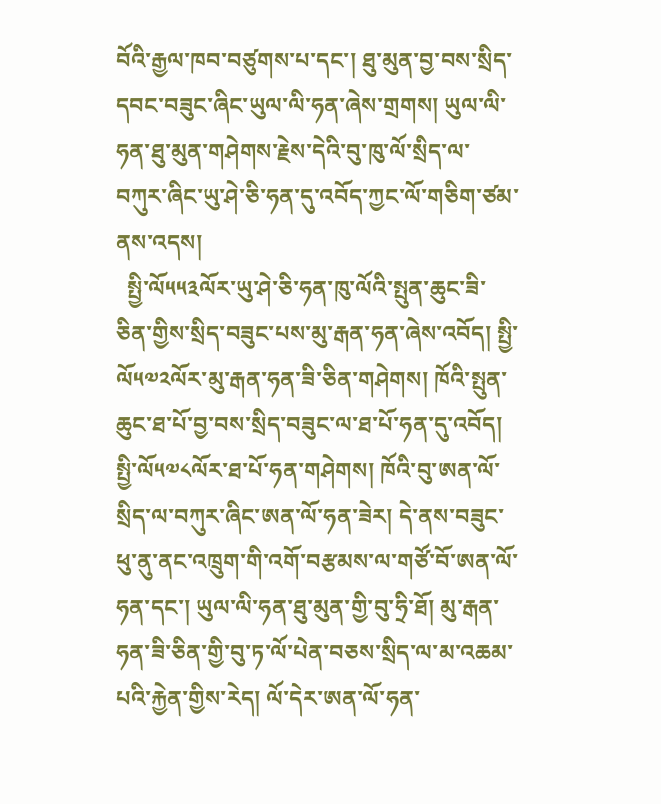བོའི་རྒྱལ་ཁབ་བཙུགས་པ་དང་། ཐུ་མུན་བྱ་བས་སྲིད་དབང་བཟུང་ཞིང་ཡུལ་ལི་ཧན་ཞེས་གྲགས། ཡུལ་ལི་ཧན་ཐུ་མུན་གཤེགས་རྗེས་དེའི་བུ་ཁུ་ལོ་སྲིད་ལ་བཀུར་ཞིང་ཡུ་ཤེ་ཅི་ཧན་དུ་འབོད་ཀྱང་ལོ་གཅིག་ཙམ་ནས་འདས།
  སྤྱི་ལོ༥༥༣ལོར་ཡུ་ཤེ་ཅི་ཧན་ཁུ་ལོའི་སྤུན་ཆུང་ཟི་ཅིན་གྱིས་སྲིད་བཟུང་པས་མུ་རྒན་ཧན་ཞེས་འབོད། སྤྱི་ལོ༥༧༢ལོར་མུ་རྒན་ཧན་ཟི་ཅིན་གཤེགས། ཁོའི་སྤུན་ཆུང་ཐ་པོ་བྱ་བས་སྲིད་བཟུང་ལ་ཐ་པོ་ཧན་དུ་འབོད། སྤྱི་ལོ༥༧༨ལོར་ཐ་པོ་ཧན་གཤེགས། ཁོའི་བུ་ཨན་ལོ་སྲིད་ལ་བཀུར་ཞིང་ཨན་ལོ་ཧན་ཟེར། དེ་ནས་བཟུང་ཕུ་ནུ་ནང་འཁྲུག་གི་འགོ་བརྩམས་ལ་གཙོ་བོ་ཨན་ལོ་ཧན་དང་། ཡུལ་ལི་ཧན་ཐུ་མུན་གྱི་བུ་ཧྲི་ཐོ། མུ་རྒན་ཧན་ཟི་ཅིན་གྱི་བུ་ཏ་ལོ་པེན་བཅས་སྲིད་ལ་མ་འཆམ་པའི་རྐྱེན་གྱིས་རེད། ལོ་དེར་ཨན་ལོ་ཧན་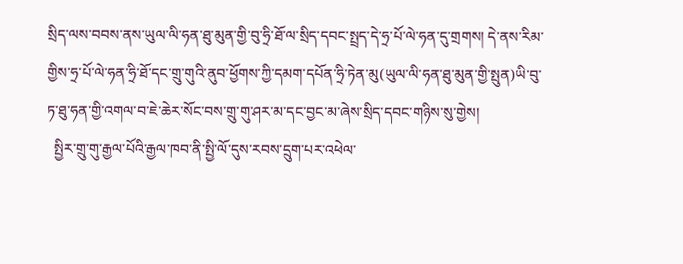སྲིད་ལས་བབས་ནས་ཡུལ་ལི་ཧན་ཐུ་མུན་གྱི་བུ་ཧྲི་ཐོ་ལ་སྲིད་དབང་སྤྲད་དེ་ཧྲ་པོ་ལེ་ཧན་དུ་གྲགས། དེ་ནས་རིམ་གྱིས་ཧྲ་པོ་ལེ་ཧན་ཧྲི་ཐོ་དང་གྲུ་གུའི་ནུབ་ཕྱོགས་ཀྱི་དམག་དཔོན་ཧྲི་ཏེན་མུ(ཡུལ་ལི་ཧན་ཐུ་མུན་གྱི་སྤུན)ཡི་བུ་ཏ་ཐུ་ཧན་གྱི་འགལ་བ་ཇེ་ཆེར་སོང་བས་གྲུ་གུ་ཤར་མ་དང་བྱང་མ་ཞེས་སྲིད་དབང་གཉིས་སུ་གྱེས།
  སྤྱིར་གྲུ་གུ་རྒྱལ་པོའི་རྒྱལ་ཁབ་ནི་སྤྱི་ལོ་དུས་རབས་དྲུག་པར་འཕེལ་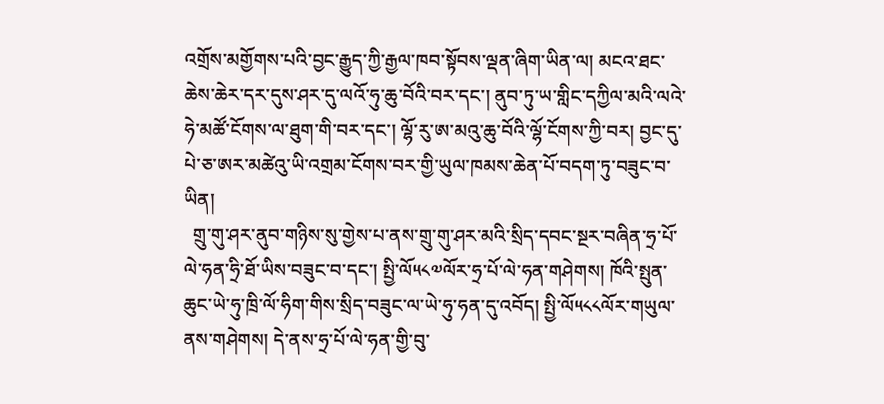འགྲོས་མགྱོགས་པའི་བྱང་རྒྱུད་ཀྱི་རྒྱལ་ཁབ་སྟོབས་ལྡན་ཞིག་ཡིན་ལ། མངའ་ཐང་ཆེས་ཆེར་དར་དུས་ཤར་དུ་ལའོ་ཧུ་ཆུ་བོའི་བར་དང་། ནུབ་ཏུ་ཡ་གླིང་དཀྱིལ་མའི་ལའེ་ཧེ་མཚོ་ངོགས་ལ་ཐུག་གི་བར་དང་། ལྷོ་རུ་ཨ་མའུ་ཆུ་བོའི་ལྷོ་ངོགས་ཀྱི་བར། བྱང་དུ་པེ་ཅ་ཨར་མཚེའུ་ཡི་འགྲམ་ངོགས་བར་གྱི་ཡུལ་ཁམས་ཆེན་པོ་བདག་ཏུ་བཟུང་བ་ཡིན།
  གྲུ་གུ་ཤར་ནུབ་གཉིས་སུ་གྱེས་པ་ནས་གྲུ་གུ་ཤར་མའི་སྲིད་དབང་སྔར་བཞིན་ཧྲ་པོ་ལེ་ཧན་ཧྲི་ཐོ་ཡིས་བཟུང་བ་དང་། སྤྱི་ལོ༥༨༧ལོར་ཧྲ་པོ་ལེ་ཧན་གཤེགས། ཁོའི་སྤུན་ཆུང་ཡེ་ཧུ་ཁྲི་ལོ་ཧིག་གིས་སྲིད་བཟུང་ལ་ཡེ་ཧུ་ཧན་དུ་འབོད། སྤྱི་ལོ༥༨༨ལོར་གཡུལ་ནས་གཤེགས། དེ་ནས་ཧྲ་པོ་ལེ་ཧན་གྱི་བུ་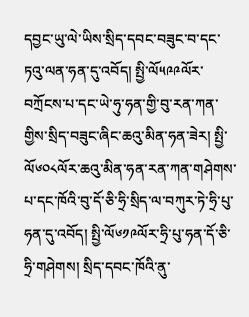དབྱང་ཡུ་ལེ་ཡིས་སྲིད་དབང་བཟུང་བ་དང་ཏའུ་ལན་ཧན་དུ་འབོད། སྤྱི་ལོ༥༩༩ལོར་བཀྲོངས་པ་དང་ཡེ་ཧུ་ཧན་གྱི་བུ་རན་ཀན་གྱིས་སྲིད་བཟུང་ཞིང་ཆའུ་མིན་ཧན་ཟེར། སྤྱི་ལོ༦༠༨ལོར་ཆའུ་མིན་ཧན་རན་ཀན་གཤེགས་པ་དང་ཁོའི་བུ་དོ་ཅི་ཧྲི་སྲིད་ལ་བཀུར་ཏེ་ཧྲི་པུ་ཧན་དུ་འབོད། སྤྱི་ལོ༦༡༩ལོར་ཧྲི་པུ་ཧན་དོ་ཅི་ཧྲི་གཤེགས། སྲིད་དབང་ཁོའི་ནུ་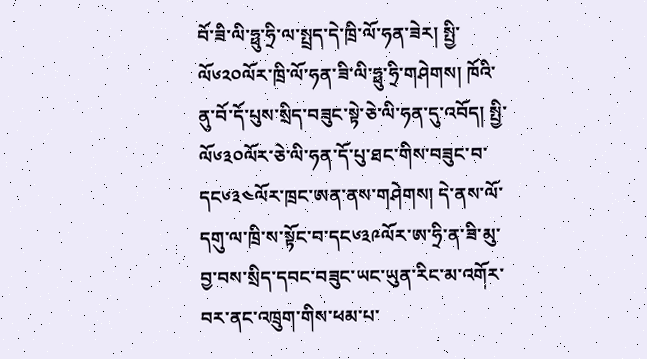བོ་ཟི་ལི་ཧྥུ་ཧྲི་ལ་སྤྲད་དེ་ཁྲི་ལོ་ཧན་ཟེར། སྤྱི་ལོ༦༢༠ལོར་ཁྲི་ལོ་ཧན་ཟི་ལི་ཧྥུ་ཧྲི་གཤེགས། ཁོའི་ནུ་བོ་དོ་པུས་སྲིད་བཟུང་སྟེ་ཅེ་ལི་ཧན་དུ་འབོད། སྤྱི་ལོ༦༣༠ལོར་ཅེ་ལི་ཧན་དོ་པུ་ཐང་གིས་བཟུང་བ་དང༦༣༤ལོར་ཁྲང་ཨན་ནས་གཤེགས། དེ་ནས་ལོ་དགུ་ལ་ཁྲི་ས་སྟོང་བ་དང༦༣༩ལོར་ཨ་ཧྲི་ན་ཟི་མུ་བྱ་བས་སྲིད་དབང་བཟུང་ཡང་ཡུན་རིང་མ་འགོར་བར་ནང་འཁྲུག་གིས་ཕམ་པ་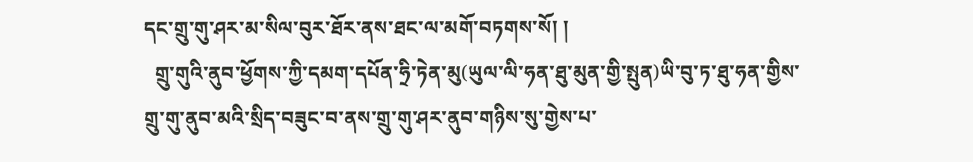དང་གྲུ་གུ་ཤར་མ་སིལ་བུར་ཐོར་ནས་ཐང་ལ་མགོ་བཏགས་སོ། །
  གྲུ་གུའི་ནུབ་ཕྱོགས་ཀྱི་དམག་དཔོན་ཧྲི་ཏེན་མུ(ཡུལ་ལི་ཧན་ཐུ་མུན་གྱི་སྤུན)ཡི་བུ་ཏ་ཐུ་ཧན་གྱིས་གྲུ་གུ་ནུབ་མའི་སྲིད་བཟུང་བ་ནས་གྲུ་གུ་ཤར་ནུབ་གཉིས་སུ་གྱེས་པ་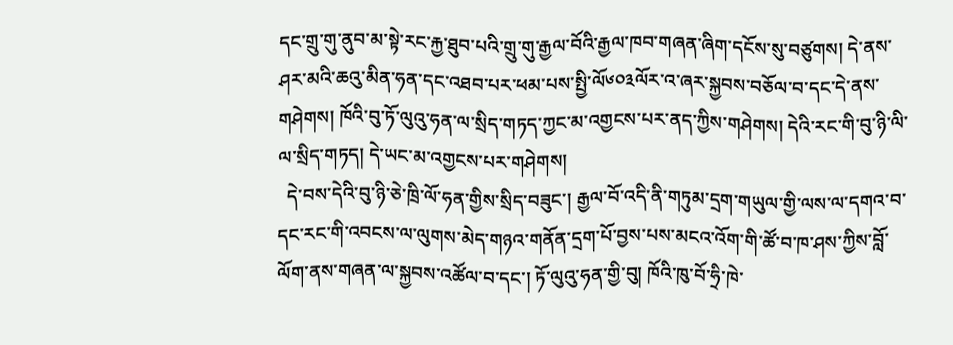དང་གྲུ་གུ་ནུབ་མ་སྟེ་རང་རྐྱ་ཐུབ་པའི་གྲུ་གུ་རྒྱལ་བོའི་རྒྱལ་ཁབ་གཞན་ཞིག་དངོས་སུ་བཙུགས། དེ་ནས་ཤར་མའི་ཆའུ་མིན་ཧན་དང་འཐབ་པར་ཕམ་པས་སྤྱི་ལོ༦༠༣ལོར་འ་ཞར་སྐྱབས་བཅོལ་བ་དང་དེ་ནས་གཤེགས། ཁོའི་བུ་ཏོ་ལུའུ་ཧན་ལ་སྲིད་གཏད་ཀྱང་མ་འགྱངས་པར་ནད་ཀྱིས་གཤེགས། དེའི་རང་གི་བུ་ཉི་ལི་ལ་སྲིད་གཏད། དེ་ཡང་མ་འགྱངས་པར་གཤེགས།
  དེ་བས་དེའི་བུ་ཉི་ཅེ་ཁྲི་ལོ་ཧན་གྱིས་སྲིད་བཟུང་། རྒྱལ་བོ་འདི་ནི་གཏུམ་དྲག་གཡུལ་གྱི་ལས་ལ་དགའ་བ་དང་རང་གི་འབངས་ལ་ལུགས་མེད་གཉའ་གནོན་དྲག་པོ་བྱས་པས་མངའ་འོག་གི་ཚོ་བ་ཁ་ཤས་ཀྱིས་བློ་ལོག་ནས་གཞན་ལ་སྐྱབས་འཚོལ་བ་དང་། ཏོ་ལུའུ་ཧན་གྱི་བུ། ཁོའི་ཁུ་བོ་ཧྲི་ཁེ་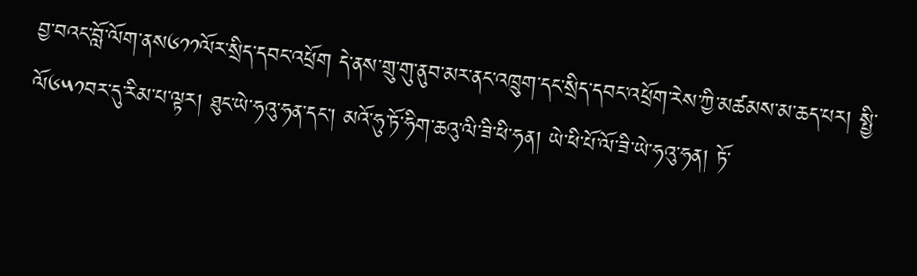བྱ་བའང་བློ་ལོག་ནས༦༡༡ལོར་སྲིད་དབང་འཕྲོག དེ་ནས་གྲུ་གུ་ནུབ་མར་ནང་འཁྲུག་དང་སྲིད་དབང་འཕྲོག་རེས་ཀྱི་མཚམས་མ་ཆད་པར། སྤྱི་ལོ༦༥༡བར་དུ་རིམ་པ་ལྟར། ཐུང་ཡེ་ཧའུ་ཧན་དང་། མའོ་ཧུ་ཏོ་ཧིག་ཆའུ་ལི་ཟི་ཕི་ཧན། ཡེ་ཕི་པོ་ལོ་ཟི་ཡེ་ཧའུ་ཧན། ཏོ་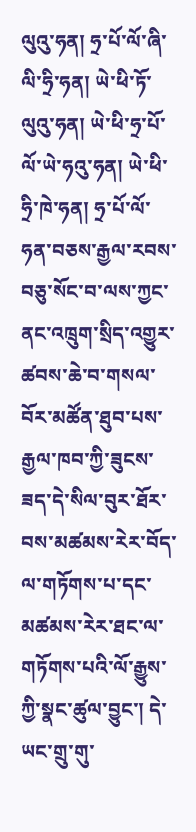ལུའུ་ཧན། ཧྲ་པོ་ལོ་ཞི་ལི་ཧྲི་ཧན། ཡེ་ཕི་ཏོ་ལུའུ་ཧན། ཡེ་ཕི་ཧྲ་པོ་ལོ་ཡེ་ཧའུ་ཧན། ཡེ་ཕི་ཧྲི་ཁེ་ཧན། ཧྲ་པོ་ལོ་ཧན་བཅས་རྒྱལ་རབས་བཅུ་སོང་བ་ལས་ཀྱང་ནང་འཁྲུག་སྲིད་འགྱུར་ཚབས་ཆེ་བ་གསལ་བོར་མཚོན་ཐུབ་པས་རྒྱལ་ཁབ་ཀྱི་ཟུངས་ཟད་དེ་སིལ་བུར་ཐོར་བས་མཚམས་རེར་བོད་ལ་གཏོགས་པ་དང་མཚམས་རེར་ཐང་ལ་གཏོགས་པའི་ལོ་རྒྱུས་ཀྱི་སྣང་ཚུལ་བྱུང་། དེ་ཡང་གྲུ་གུ་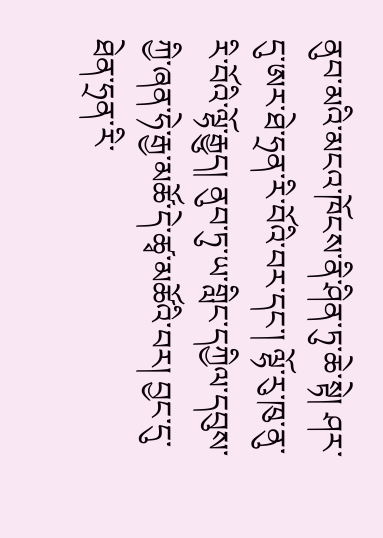ནུབ་མའི་མངའ་ཁོངས་ནི་ཤིན་ཏུ་ཆེ་སྟེ། ཤར་དུ་ཨར་ཐེ་ཧྲན་རི་བོའི་བར་དང་། ལྷོ་རུ་ཁུ་ནུ་རི་བོའི་ལྷོ་རྒྱུད། ནུབ་ཏུ་ཡ་གླིང་དཀྱིལ་དབུས་ཀྱི་ཞན་ཧེ་རྒྱ་མཚོ་དེ་ཚྭ་མཚོའི་བར། བྱང་དུ་ཐེན་ཧྲན་རི་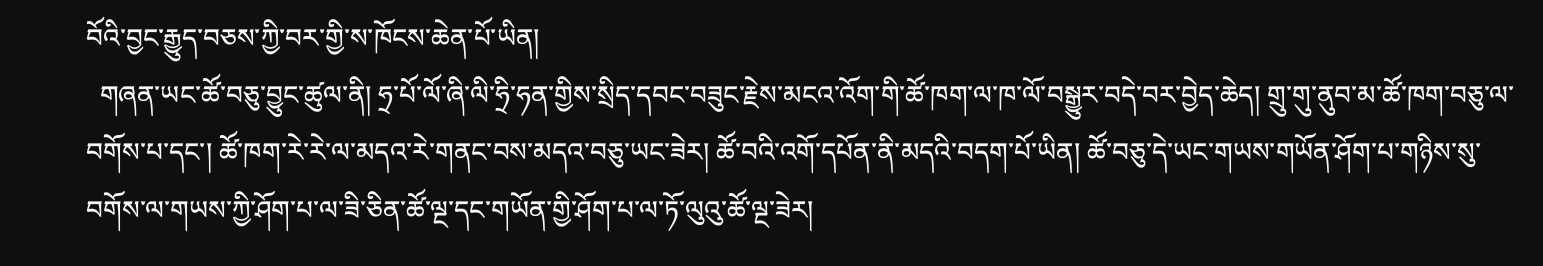བོའི་བྱང་རྒྱུད་བཅས་ཀྱི་བར་གྱི་ས་ཁོངས་ཆེན་པོ་ཡིན།
  གཞན་ཡང་ཚོ་བཅུ་བྱུང་ཚུལ་ནི། ཧྲ་པོ་ལོ་ཞི་ལི་ཧྲི་ཧན་གྱིས་སྲིད་དབང་བཟུང་རྗེས་མངའ་འོག་གི་ཚོ་ཁག་ལ་ཁ་ལོ་བསྒྱུར་བདེ་བར་བྱེད་ཆེད། གྲུ་གུ་ནུབ་མ་ཚོ་ཁག་བཅུ་ལ་བགོས་པ་དང་། ཚོ་ཁག་རེ་རེ་ལ་མདའ་རེ་གནང་བས་མདའ་བཅུ་ཡང་ཟེར། ཚོ་བའི་འགོ་དཔོན་ནི་མདའི་བདག་པོ་ཡིན། ཚོ་བཅུ་དེ་ཡང་གཡས་གཡོན་ཤོག་པ་གཉིས་སུ་བགོས་ལ་གཡས་ཀྱི་ཤོག་པ་ལ་ཟི་ཅིན་ཚོ་ལྔ་དང་གཡོན་གྱི་ཤོག་པ་ལ་ཏོ་ལུའུ་ཚོ་ལྔ་ཟེར།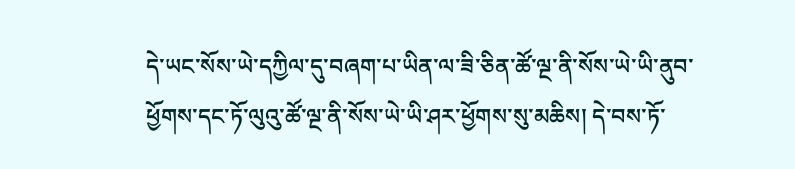དེ་ཡང་སོས་ཡེ་དཀྱིལ་དུ་བཞག་པ་ཡིན་ལ་ཟི་ཅིན་ཚོ་ལྔ་ནི་སོས་ཡེ་ཡི་ནུབ་ཕྱོགས་དང་ཏོ་ལུའུ་ཚོ་ལྔ་ནི་སོས་ཡེ་ཡི་ཤར་ཕྱོགས་སུ་མཆིས། དེ་བས་ཏོ་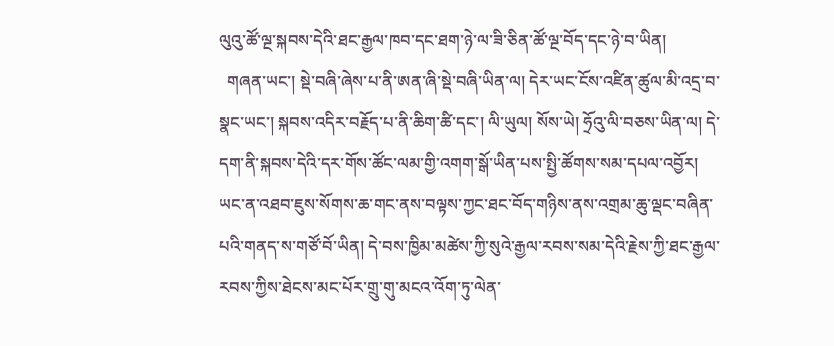ལུའུ་ཚོ་ལྔ་སྐབས་དེའི་ཐང་རྒྱལ་ཁབ་དང་ཐག་ཉེ་ལ་ཟི་ཅིན་ཚོ་ལྔ་བོད་དང་ཉེ་བ་ཡིན།
  གཞན་ཡང་། སྡེ་བཞི་ཞེས་པ་ནི་ཨན་ཞི་སྡེ་བཞི་ཡིན་ལ། དེར་ཡང་ངོས་འཛིན་ཚུལ་མི་འདྲ་བ་སྣང་ཡང་། སྐབས་འདིར་བརྗོད་པ་ནི་ཆིག་ཚི་དང་། ལི་ཡུལ། སོས་ཡེ། ཧྲོའུ་ལི་བཅས་ཡིན་ལ། དེ་དག་ནི་སྐབས་དེའི་དར་གོས་ཚོང་ལམ་གྱི་འགག་སྒོ་ཡིན་པས་སྤྱི་ཚོགས་སམ་དཔལ་འབྱོར། ཡང་ན་འཐབ་ཇུས་སོགས་ཆ་གང་ནས་བལྟས་ཀྱང་ཐང་བོད་གཉིས་ནས་འགྲམ་ཆུ་ལྡང་བཞིན་པའི་གནད་ས་གཙོ་བོ་ཡིན། དེ་བས་ཁྱིམ་མཚེས་ཀྱི་སུའེ་རྒྱལ་རབས་སམ་དེའི་རྗེས་ཀྱི་ཐང་རྒྱལ་རབས་ཀྱིས་ཐེངས་མང་པོར་གྲུ་གུ་མངའ་འོག་ཏུ་ལེན་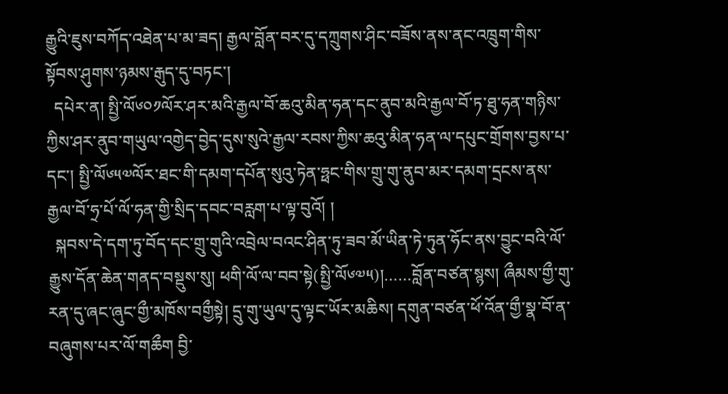རྒྱུའི་ཇུས་བཀོད་འཐེན་པ་མ་ཟད། རྒྱལ་བློན་བར་དུ་དཀྲུགས་ཤིང་བཟོས་ནས་ནང་འཁྲུག་གིས་སྟོབས་ཤུགས་ཉམས་རྒུད་དུ་བཏང་།
  དཔེར་ན། སྤྱི་ལོ༦༠༡ལོར་ཤར་མའི་རྒྱལ་བོ་ཆའུ་མིན་ཧན་དང་ནུབ་མའི་རྒྱལ་བོ་ཏ་ཐུ་ཧན་གཉིས་ཀྱིས་ཤར་ནུབ་གཡུལ་འགྱེད་བྱེད་དུས་སུའེ་རྒྱལ་རབས་ཀྱིས་ཆའུ་མིན་ཧན་ལ་དཔུང་གྲོགས་བྱས་པ་དང་། སྤྱི་ལོ༦༥༧ལོར་ཐང་གི་དམག་དཔོན་སུའུ་ཏེན་ཧྥང་གིས་གྲུ་གུ་ནུབ་མར་དམག་དྲངས་ནས་རྒྱལ་བོ་ཧྲ་པོ་ལོ་ཧན་གྱི་སྲིད་དབང་བརླག་པ་ལྟ་བུའོ། །
  སྐབས་དེ་དག་ཏུ་བོད་དང་གྲུ་གུའི་འབྲེལ་བའང་ཤིན་ཏུ་ཟབ་མོ་ཡིན་ཏེ་ཏུན་ཧོང་ནས་བྱུང་བའི་ལོ་རྒྱུས་དོན་ཆེན་གནད་བསྡུས་སུ། ཕགི་ལོ་ལ་བབ་སྟེ(སྤྱི་ལོ༦༧༥)།……བློན་བཙན་སྙས། ཞྀམས་གྱྀ་གུ་རན་དུ་ཞང་ཞུང་གྱྀ་མཁོས་བགྱྀསྟེ། དྲུ་གུ་ཡུལ་དུ་ལྟང་ཡོར་མཆིས། དགུན་བཙན་ཕོ་འོན་གྱྀ་སྣ་བོ་ན་བཞུགས་པར་ལོ་གཆྀག བྱི་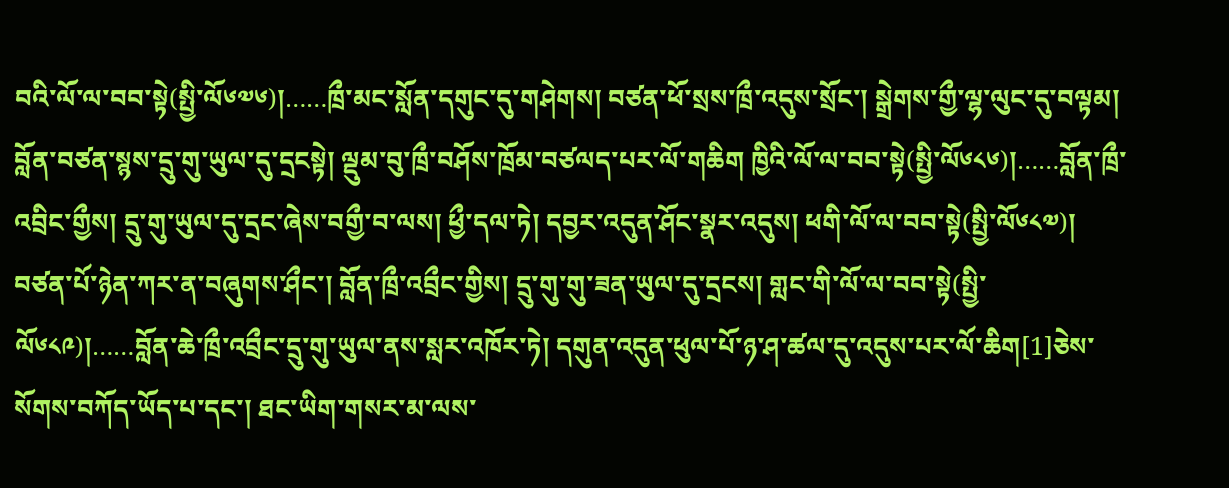བའི་ལོ་ལ་བབ་སྟེ(སྤྱི་ལོ༦༧༦)།……ཁྲྀ་མང་སློན་དགུང་དུ་གཤེགས། བཙན་ཕོ་སྲས་ཁྲྀ་འདུས་སྲོང་། སྒྲེགས་གྱྀ་ལྷ་ལུང་དུ་བལྟམ། བློན་བཙན་སྙས་དྲུ་གུ་ཡུལ་དུ་དྲངསྟེ། ལྡུམ་བུ་ཁྲྀ་བཤོས་ཁྲོམ་བཙལད་པར་ལོ་གཆིག ཁྱིའི་ལོ་ལ་བབ་སྟེ(སྤྱི་ལོ༦༨༦)།……བློན་ཁྲྀ་འབྲིང་གྱྀས། དྲུ་གུ་ཡུལ་དུ་དྲང་ཞེས་བགྱྀ་བ་ལས། ཕྱྀ་དལ་ཏེ། དབྱར་འདུན་ཤོང་སྣར་འདུས། ཕགི་ལོ་ལ་བབ་སྟེ(སྤྱི་ལོ༦༨༧)། བཙན་པོ་ཉེན་ཀར་ན་བཞུགས་ཤྀང་། བློན་ཁྲྀ་འབྲྀང་གྱིས། དྲུ་གུ་གུ་ཟན་ཡུལ་དུ་དྲངས། གླང་གི་ལོ་ལ་བབ་སྟེ(སྤྱི་ལོ༦༨༩)།……བློན་ཆེ་ཁྲྀ་འབྲྀང་དྲུ་གུ་ཡུལ་ནས་སླར་འཁོར་ཏེ། དགུན་འདུན་ཕུལ་པོ་ཉ་ཤ་ཚལ་དུ་འདུས་པར་ལོ་ཆིག[1]ཅེས་སོགས་བཀོད་ཡོད་པ་དང་། ཐང་ཡིག་གསར་མ་ལས་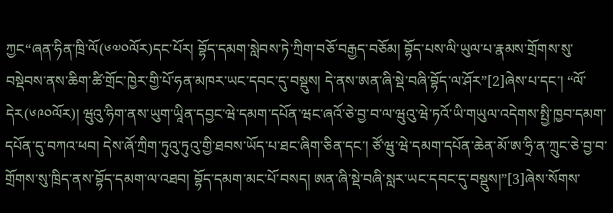ཀྱང“ཞན་ཧིན་ཁྲི་ལོ(༦༧༠ལོར)དང་པོར། བྷོད་དམག་སླེབས་ཏེ་ཀྲིག་བཅོ་བརྒྱད་བཅོམ། བྷོད་པས་ལི་ཡུལ་པ་རྣམས་གྲོགས་སུ་བསྡེབས་ནས་ཆིག་ཚི་གྲོང་ཁྱེར་གྱི་པོ་ཧན་མཁར་ཡང་དབང་དུ་བསྡུས། དེ་ནས་ཨན་ཞི་སྡེ་བཞི་བྷོད་ལ་ཤོར”[2]ཞེས་པ་དང་། “ལོ་དེར(༦༩༠ལོར)། ཝུའུ་ཧིག་ནས་ཡུག་ཡཱིན་དབྱང་ཝེ་དམག་དཔོན་ཝང་ཞའོ་ཅེ་བྱ་བ་ལ་ཝུའུ་ཝེ་ཏའོ་ཡི་གཡུལ་འདེགས་སྤྱི་ཁྱབ་དམག་དཔོན་དུ་བཀའ་ཕབ། དེས་ཞོ་ཀྲིག་ཏུའུ་ཏུའུ་གྱི་ཐབས་ཡོད་པ་ཐང་ཞིག་ཅིན་དང་། ཙོ་ཝུ་ཝེ་དམག་དཔོན་ཆེན་མོ་ཨ་ཧྲི་ན་ཀྲུང་ཅེ་བྱ་བ་གྲོགས་སུ་ཁྲིད་ནས་བྷོད་དམག་ལ་འཐབ། བྷོད་དམག་མང་པོ་བསད། ཨན་ཞི་སྡེ་བཞི་སླར་ཡང་དབང་དུ་བསྡུས།”[3]ཞེས་སོགས་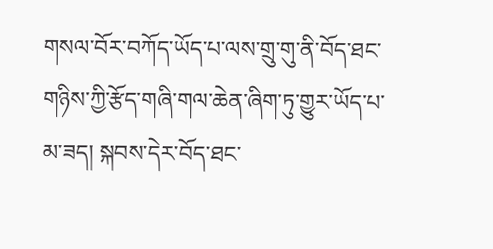གསལ་བོར་བཀོད་ཡོད་པ་ལས་གྲུ་གུ་ནི་བོད་ཐང་གཉིས་ཀྱི་རྩོད་གཞི་གལ་ཆེན་ཞིག་ཏུ་གྱུར་ཡོད་པ་མ་ཟད། སྐབས་དེར་བོད་ཐང་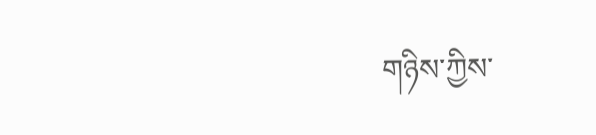གཉིས་ཀྱིས་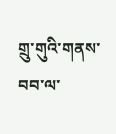གྲུ་གུའི་གནས་བབ་ལ་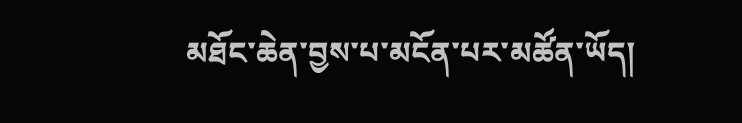མཐོང་ཆེན་བྱས་པ་མངོན་པར་མཚོན་ཡོད།